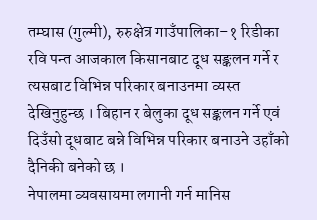तम्घास (गुल्मी), रुरुक्षेत्र गाउँपालिका–१ रिडीका रवि पन्त आजकाल किसानबाट दूध सङ्कलन गर्ने र त्यसबाट विभिन्न परिकार बनाउनमा व्यस्त देखिनुहुन्छ । बिहान र बेलुका दूध सङ्कलन गर्ने एवं दिउँसो दूधबाट बन्ने विभिन्न परिकार बनाउने उहाँको दैनिकी बनेको छ ।
नेपालमा व्यवसायमा लगानी गर्न मानिस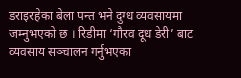डराइरहेका बेला पन्त भने दुग्ध व्यवसायमा जम्नुभएको छ । रिडीमा ‘गौरव दूध डेरी’ बाट व्यवसाय सञ्चालन गर्नुभएका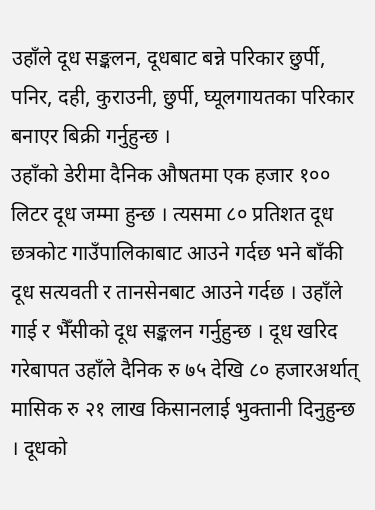उहाँले दूध सङ्कलन, दूधबाट बन्ने परिकार छुर्पी, पनिर, दही, कुराउनी, छुर्पी, घ्यूलगायतका परिकार बनाएर बिक्री गर्नुहुन्छ ।
उहाँको डेरीमा दैनिक औषतमा एक हजार १०० लिटर दूध जम्मा हुन्छ । त्यसमा ८० प्रतिशत दूध छत्रकोट गाउँपालिकाबाट आउने गर्दछ भने बाँकी दूध सत्यवती र तानसेनबाट आउने गर्दछ । उहाँले गाई र भैँसीको दूध सङ्कलन गर्नुहुन्छ । दूध खरिद गरेबापत उहाँले दैनिक रु ७५ देखि ८० हजारअर्थात् मासिक रु २१ लाख किसानलाई भुक्तानी दिनुहुन्छ । दूधको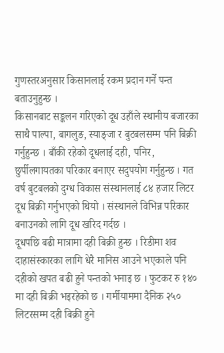गुणस्तरअनुसार किसानलाई रकम प्रदान गर्ने पन्त बताउनुहुन्छ ।
किसानबाट सङ्कलन गरिएको दूध उहाँले स्थानीय बजारका साथै पाल्पा, बागलुङ, स्याङ्जा र बुटबलसम्म पनि बिक्री गर्नुहुन्छ । बाँकी रहेको दूधलाई दही, पनिर, छुर्पीलगायतका परिकार बनाएर सदुपयोग गर्नुहुन्छ । गत वर्ष बुटबलको दुग्ध विकास संस्थानलाई ८४ हजार लिटर दूध बिक्री गर्नुभएको थियो । संस्थानले विभिन्न परिकार बनाउनको लागि दूध खरिद गर्दछ ।
दूधपछि बढी मात्रामा दही बिक्री हुन्छ । रिडीमा शव दाहासंस्कारका लागि धेरै मानिस आउने भएकाले पनि दहीको खपत बढी हुने पन्तको भनाइ छ । फुटकर रु १४० मा दही बिक्री भइरहेको छ । गर्मीयाममा दैनिक २५० लिटरसम्म दही बिक्री हुने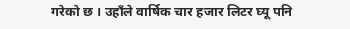गरेको छ । उहाँले वार्षिक चार हजार लिटर घ्यू पनि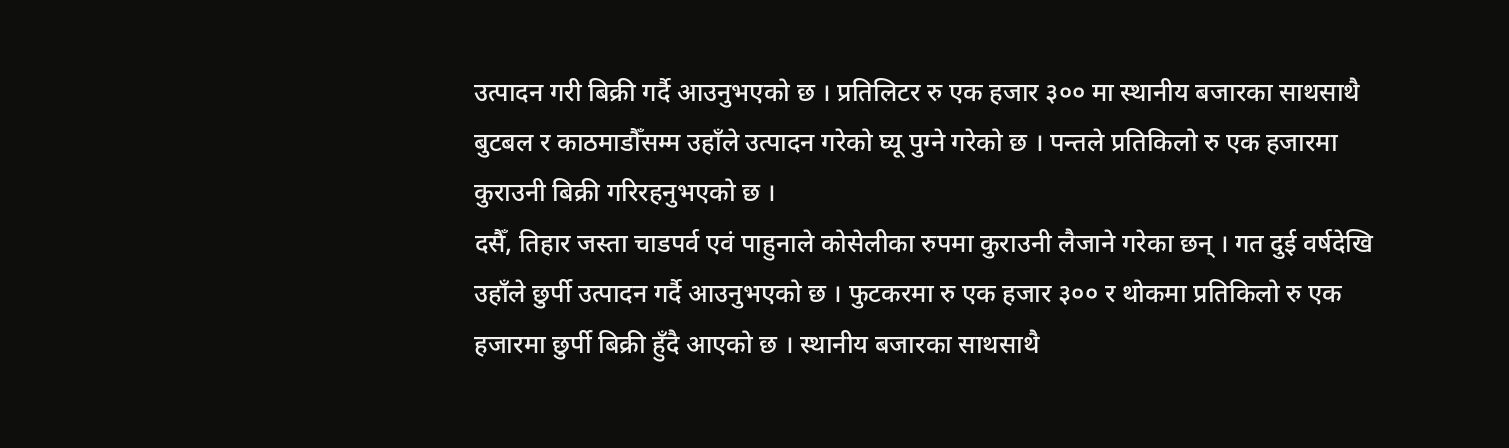उत्पादन गरी बिक्री गर्दै आउनुभएको छ । प्रतिलिटर रु एक हजार ३०० मा स्थानीय बजारका साथसाथै बुटबल र काठमाडौँसम्म उहाँले उत्पादन गरेको घ्यू पुग्ने गरेको छ । पन्तले प्रतिकिलो रु एक हजारमा कुराउनी बिक्री गरिरहनुभएको छ ।
दसैँ, तिहार जस्ता चाडपर्व एवं पाहुनाले कोसेलीका रुपमा कुराउनी लैजाने गरेका छन् । गत दुई वर्षदेखि उहाँले छुर्पी उत्पादन गर्दै आउनुभएको छ । फुटकरमा रु एक हजार ३०० र थोकमा प्रतिकिलो रु एक हजारमा छुर्पी बिक्री हुँदै आएको छ । स्थानीय बजारका साथसाथै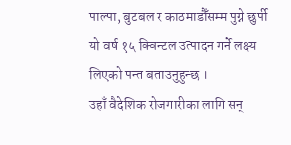पाल्पा, बुटबल र काठमाडौँसम्म पुग्ने छुर्पी यो वर्ष १५ क्विन्टल उत्पादन गर्ने लक्ष्य लिएको पन्त बताउनुहुन्छ ।
उहाँ वैदेशिक रोजगारीका लागि सन्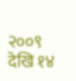२००९ देखि १४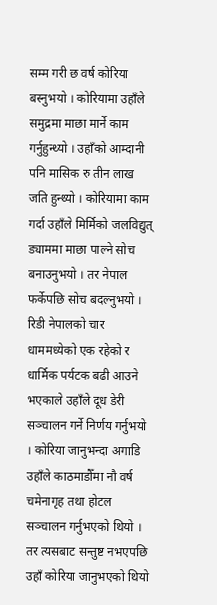सम्म गरी छ वर्ष कोरिया बस्नुभयो । कोरियामा उहाँले समुद्रमा माछा मार्ने काम गर्नुहुन्थ्यो । उहाँको आम्दानी पनि मासिक रु तीन लाख जति हुन्थ्यो । कोरियामा काम गर्दा उहाँले मिर्मिको जलविद्युत् ड्याममा माछा पाल्ने सोच बनाउनुभयो । तर नेपाल फर्केपछि सोच बदल्नुभयो ।
रिडी नेपालको चार धाममध्येको एक रहेको र धार्मिक पर्यटक बढी आउने भएकाले उहाँले दूध डेरी सञ्चालन गर्ने निर्णय गर्नुभयो । कोरिया जानुभन्दा अगाडि उहाँले काठमाडौँमा नौ वर्ष चमेनागृह तथा होटल सञ्चालन गर्नुभएको थियो । तर त्यसबाट सन्तुष्ट नभएपछि उहाँ कोरिया जानुभएको थियो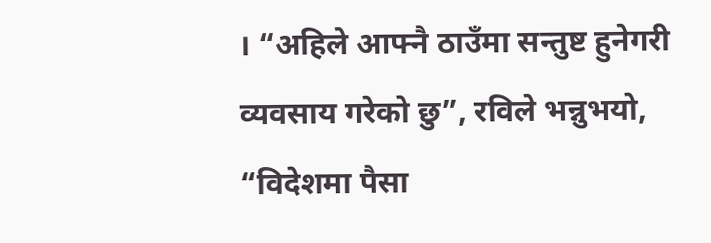। “अहिले आफ्नै ठाउँमा सन्तुष्ट हुनेगरी व्यवसाय गरेको छु”, रविले भन्नुभयो, “विदेशमा पैसा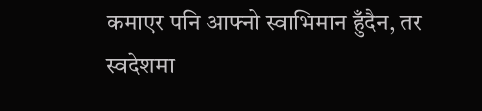कमाएर पनि आफ्नो स्वाभिमान हुँदैन, तर स्वदेशमा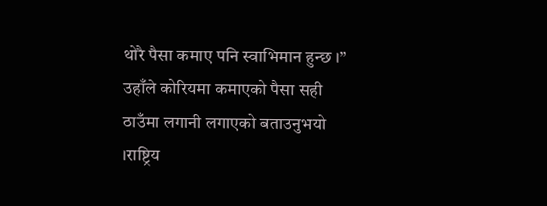थोरै पैसा कमाए पनि स्वाभिमान हुन्छ ।” उहाँले कोरियमा कमाएको पैसा सही ठाउँमा लगानी लगाएको बताउनुभयो ।राष्ट्रिय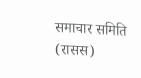समाचार समिति (रासस)